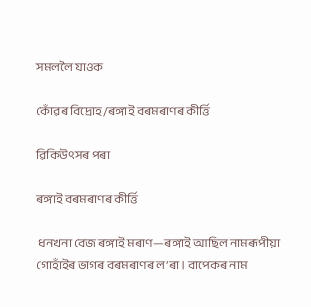সমললৈ যাওক

কোঁৱৰ বিদ্ৰোহ/ৰঙ্গাই বৰমৰাণৰ কীৰ্ত্তি

ৱিকিউৎসৰ পৰা

ৰঙ্গাই বৰমৰাণৰ কীৰ্ত্তি

 ধনখনা বেজ ৰঙ্গাই মৰাণ—ৰঙ্গাই আছিল নামৰূপীয়া গোহাঁইৰ ভাগৰ বৰমৰাণৰ ল’ৰা। বাপেকৰ নাম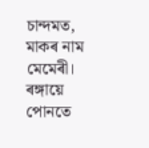চান্দমত, মাকৰ নাম মেমেৰী। ৰঙ্গায়ে পোনতে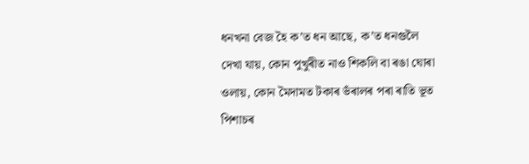ধনখনা বেজ হৈ ক’ত ধন আছে, ক’ত ধনগুলৈ দেখা যায়, কোন পুখুৰীত নাও শিকলি বা ৰঙা ঘোৰা ওলায়, কোন মৈদামত টকাৰ ভঁৰালৰ পৰা ৰাতি ভূত পিশাচৰ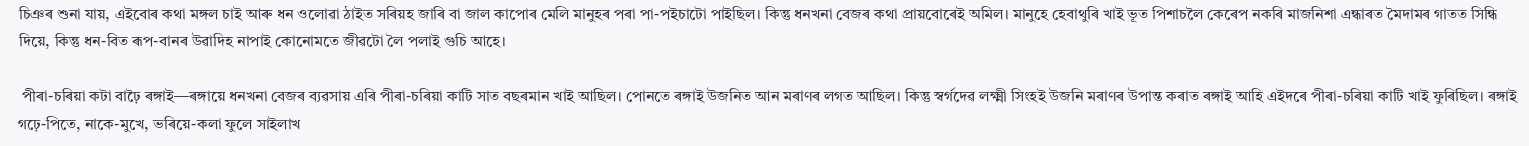চিঞৰ শুনা যায়, এইবোৰ কথা মঙ্গল চাই আৰু ধন ওলোৱা ঠাইত সৰিয়হ জাৰি বা জাল কাপোৰ মেলি মানুহৰ পৰা পা-পইচাটো পাইছিল। কিন্তু ধনখনা বেজৰ কথা প্ৰায়বোৰেই অমিল। মানুহে হেবাথুৰি খাই ভূত পিশাচলৈ কেৰেপ নকৰি মাজনিশা এন্ধাৰত মৈদামৰ গাতত সিন্ধি দিয়ে, কিন্তু ধন-বিত ৰূপ-বানৰ উৱাদিহ নাপাই কোনোমতে জীৱটো লৈ পলাই গুচি আহে।

 পীৰা-চৰিয়া কটা বাঢ়ৈ ৰঙ্গাই—ৰঙ্গায়ে ধনখনা বেজৰ ব্যৱসায় এৰি পীৰা-চৰিয়া কাটি সাত বছৰমান খাই আছিল। পোনতে ৰঙ্গাই উজনিত আন মৰাণৰ লগত আছিল। কিন্তু স্বৰ্গদেৱ লক্ষ্মী সিংহই উজনি মৰাণৰ উপান্ত কৰাত ৰঙ্গাই আহি এইদৰে পীৰা-চৰিয়া কাটি খাই ফুৰিছিল। ৰঙ্গাই গঢ়ে-পিতে, নাকে-মুখে, ভৰিয়ে-কলা ফুলে সাইলাখ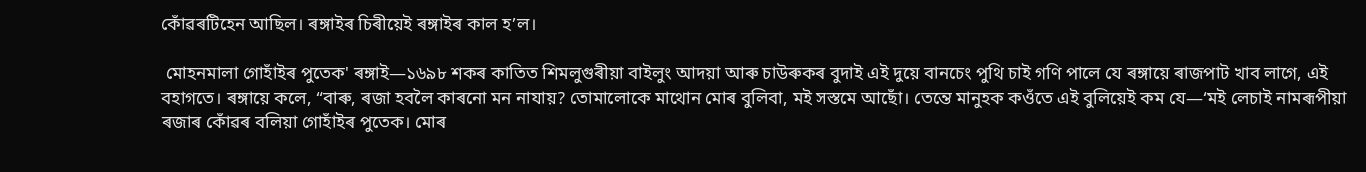কোঁৱৰটিহেন আছিল। ৰঙ্গাইৰ চিৰীয়েই ৰঙ্গাইৰ কাল হ’ল।

 মোহনমালা গোহাঁইৰ পুতেক' ৰঙ্গাই—১৬৯৮ শকৰ কাতিত শিমলুগুৰীয়া বাইলুং আদয়া আৰু চাউৰুকৰ বুদাই এই দুয়ে বানচেং পুথি চাই গণি পালে যে ৰঙ্গায়ে ৰাজপাট খাব লাগে, এই বহাগতে। ৰঙ্গায়ে কলে, “বাৰু, ৰজা হবলৈ কাৰনো মন নাযায়? তোমালোকে মাথোন মোৰ বুলিবা, মই সস্তমে আছোঁ। তেন্তে মানুহক কওঁতে এই বুলিয়েই কম যে—‘মই লেচাই নামৰূপীয়া ৰজাৰ কোঁৱৰ বলিয়া গোহাঁইৰ পুতেক। মোৰ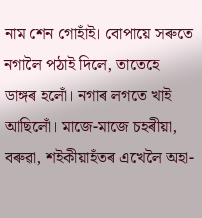নাম শেন গোহাঁই। বোপায়ে সৰুতে নগালৈ পঠাই দিলে, তাতেহে ডাঙ্গৰ হলোঁ। নগাৰ লগতে খাই আছিলোঁ। মাজে-মাজে চহৰীয়া, বৰুৱা, শ‍ইকীয়াহঁতৰ এখেলৈ অহা-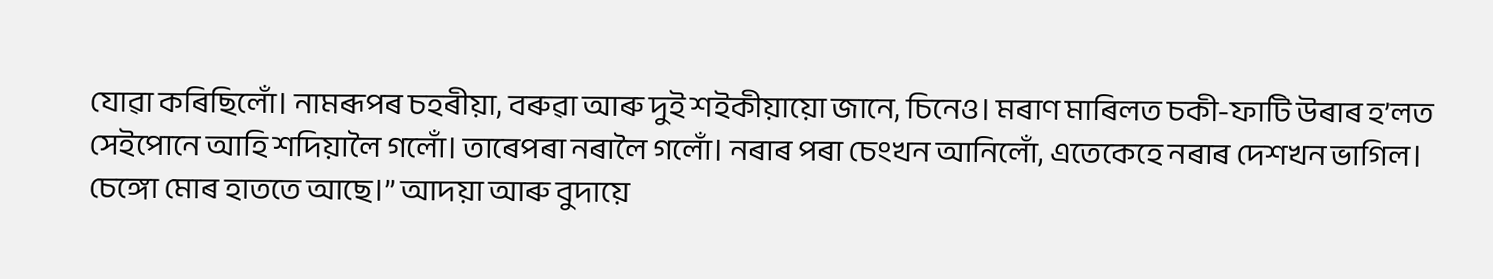যোৱা কৰিছিলোঁ। নামৰূপৰ চহৰীয়া, বৰুৱা আৰু দুই শ‍ইকীয়ায়ো জানে, চিনেও। মৰাণ মাৰিলত চকী-ফাটি উৰাৰ হ’লত সেইপোনে আহি শদিয়ালৈ গলোঁ। তাৰেপৰা নৰালৈ গলোঁ। নৰাৰ পৰা চেংখন আনিলোঁ, এতেকেহে নৰাৰ দেশখন ভাগিল। চেঙ্গো মোৰ হাততে আছে।” আদয়া আৰু বুদায়ে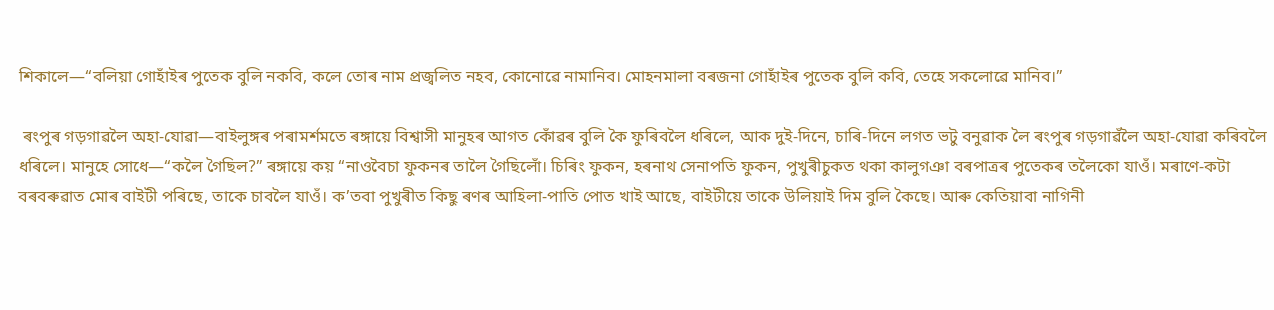শিকালে—“বলিয়া গোহাঁইৰ পুতেক বুলি নকবি, কলে তোৰ নাম প্ৰজ্বলিত নহব, কোনোৱে নামানিব। মোহনমালা বৰজনা গোহাঁইৰ পুতেক বুলি কবি, তেহে সকলোৱে মানিব।”

 ৰংপুৰ গড়গাৱলৈ অহা-যোৱা—বাইলুঙ্গৰ পৰামৰ্শমতে ৰঙ্গায়ে বিশ্বাসী মানুহৰ আগত কোঁৱৰ বুলি কৈ ফুৰিবলৈ ধৰিলে, আক দুই-দিনে, চাৰি-দিনে লগত ভটু বনুৱাক লৈ ৰংপুৰ গড়গাৱঁলৈ অহা-যোৱা কৰিবলৈ ধৰিলে। মানুহে সোধে—“কলৈ গৈছিল?” ৰঙ্গায়ে কয় “নাওবৈচা ফুকনৰ তালৈ গৈছিলোঁ। চিৰিং ফুকন, হৰনাথ সেনাপতি ফুকন, পুখুৰীচুকত থকা কালুগঞা বৰপাত্ৰৰ পুতেকৰ তলৈকো যাওঁ। মৰাণে-কটা বৰবৰুৱাত মোৰ বাইটী পৰিছে, তাকে চাবলৈ যাওঁ। ক’তবা পুখুৰীত কিছু ৰণৰ আহিলা-পাতি পোত খাই আছে, বাইটীয়ে তাকে উলিয়াই দিম বুলি কৈছে। আৰু কেতিয়াবা নাগিনী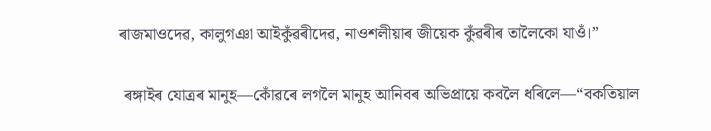ৰাজমাওদেৱ, কালুগঞা আইকুঁৱৰীদেৱ, নাওশলীয়াৰ জীয়েক কুঁৱৰীৰ তালৈকো যাওঁ।”

 ৰঙ্গাইৰ যোত্ৰৰ মানুহ—কোঁৱৰে লগলৈ মানুহ আনিবৰ অভিপ্ৰায়ে কবলৈ ধৰিলে—“বকতিয়াল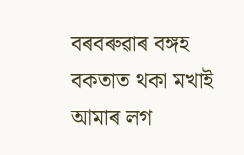বৰবৰুৱাৰ বঙ্গহ বকতাত থকা মখাই আমাৰ লগ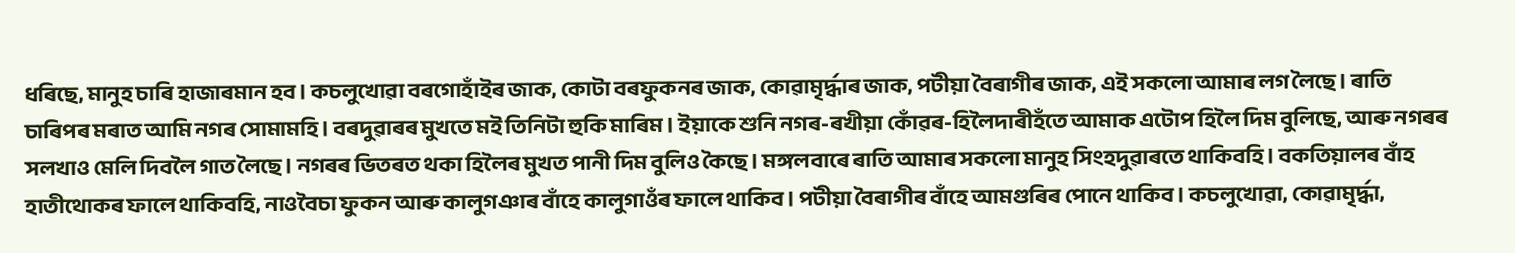ধৰিছে, মানুহ চাৰি হাজাৰমান হব। কচলুখোৱা বৰগোহাঁইৰ জাক, কোটা বৰফুকনৰ জাক, কোৱামৃৰ্দ্ধাৰ জাক, পটীয়া বৈৰাগীৰ জাক, এই সকলো আমাৰ লগ লৈছে। ৰাতি চাৰিপৰ মৰাত আমি নগৰ সোমামহি। বৰদুৱাৰৰ মুখতে মই তিনিটা হুকি মাৰিম। ইয়াকে শুনি নগৰ-ৰখীয়া কোঁৱৰ-হিলৈদাৰীহঁতে আমাক এটোপ হিলৈ দিম বুলিছে, আৰু নগৰৰ সলখাও মেলি দিবলৈ গাত লৈছে। নগৰৰ ভিতৰত থকা হিলৈৰ মুখত পানী দিম বুলিও কৈছে। মঙ্গলবাৰে ৰাতি আমাৰ সকলো মানুহ সিংহদুৱাৰতে থাকিবহি। বকতিয়ালৰ বাঁহ হাতীথোকৰ ফালে থাকিবহি, নাওবৈচা ফুকন আৰু কালুগঞাৰ বাঁহে কালুগাওঁৰ ফালে থাকিব। পটীয়া বৈৰাগীৰ বাঁহে আমগুৰিৰ পোনে থাকিব। কচলুখোৱা, কোৱামৃৰ্দ্ধা,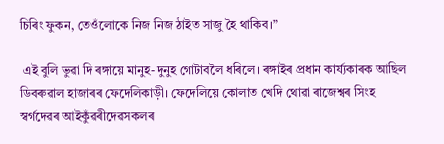চিৰিং ফুকন, তেওঁলোকে নিজ নিজ ঠাইত সাজু হৈ থাকিব।”

 এই বুলি ভুৱা দি ৰঙ্গায়ে মানুহ-দুনুহ গোটাবলৈ ধৰিলে। ৰঙ্গাইৰ প্ৰধান কাৰ্য্যকাৰক আছিল ডিবৰুৱাল হাজাৰৰ ফেদেলিকাড়ী। ফেদেলিয়ে কোলাত খেদি থোৱা ৰাজেশ্বৰ সিংহ স্বৰ্গদেৱৰ আইকুঁৱৰীদেৱসকলৰ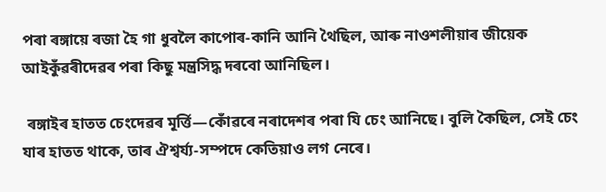পৰা ৰঙ্গায়ে ৰজা হৈ গা ধুবলৈ কাপোৰ-কানি আনি থৈছিল, আৰু নাওশলীয়াৰ জীয়েক আইকুঁৱৰীদেৱৰ পৰা কিছু মন্ত্ৰসিদ্ধ দৰবো আনিছিল।

 ৰঙ্গাইৰ হাতত চেংদেৱৰ মূৰ্ত্তি—কোঁৱৰে নৰাদেশৰ পৰা যি চেং আনিছে। বুলি কৈছিল, সেই চেং যাৰ হাতত থাকে, তাৰ ঐশ্বৰ্য্য-সম্পদে কেতিয়াও লগ নেৰে।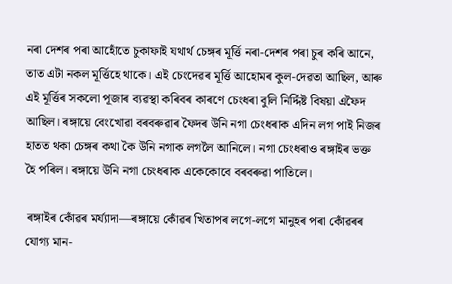নৰা দেশৰ পৰা আহোঁতে চুকাফাই যথাৰ্থ চেঙ্গৰ মূৰ্ত্তি নৰা-দেশৰ পৰা চুৰ কৰি আনে, তাত এটা নকল মূৰ্ত্তিহে থাকে। এই চেংদেৱৰ মূৰ্ত্তি আহোমৰ কুল-দেৱতা আছিল, আৰু এই মূৰ্ত্তিৰ সকলো পূজাৰ ব্যৱস্থা কৰিবৰ কাৰণে চেংধৰা বুলি নিৰ্দ্দিষ্ট বিষয়া এফৈদ আছিল। ৰঙ্গায়ে বেংখোৱা বৰবৰুৱাৰ ফৈদৰ উনি নগা চেংধৰাক এদিন লগ পাই নিজৰ হাতত থকা চেঙ্গৰ কথা কৈ উনি নগাক লগলৈ আনিলে। নগা চেংধৰাও ৰঙ্গাইৰ ভক্ত হৈ পৰিল। ৰঙ্গায়ে উনি নগা চেংধৰাক একেকোবে বৰবৰুৱা পাতিলে।

 ৰঙ্গাইৰ কোঁৱৰ মৰ্য্যাদা—ৰঙ্গায়ে কোঁৱৰ খিতাপৰ লগে-লগে মানুহৰ পৰা কোঁৱৰৰ যোগ্য মান-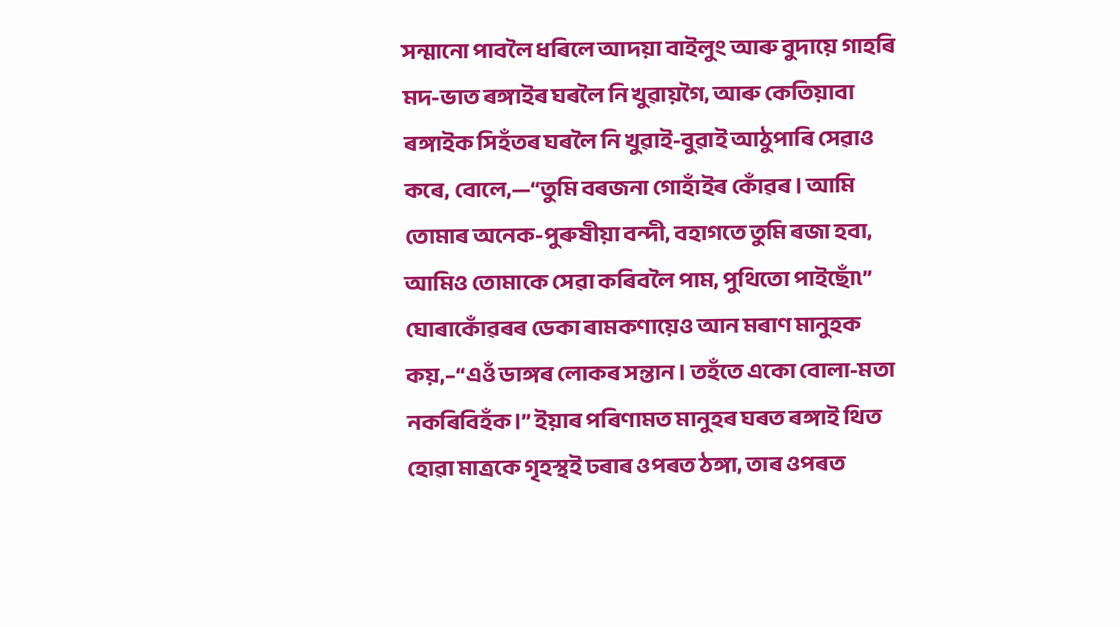সন্মানো পাবলৈ ধৰিলে আদয়া বাইলুং আৰু বুদায়ে গাহৰি মদ-ভাত ৰঙ্গাইৰ ঘৰলৈ নি খুৱায়গৈ, আৰু কেতিয়াবা ৰঙ্গাইক সিহঁতৰ ঘৰলৈ নি খুৱাই-বুৱাই আঠুপাৰি সেৱাও কৰে, বোলে,—“তুমি বৰজনা গোহাঁইৰ কোঁৱৰ। আমি তোমাৰ অনেক-পুৰুষীয়া বন্দী, বহাগতে তুমি ৰজা হবা, আমিও তোমাকে সেৱা কৰিবলৈ পাম, পুথিতো পাইছোঁ৷” ঘোৰাকোঁৱৰৰ ডেকা ৰামকণায়েও আন মৰাণ মানুহক কয়,–“এওঁ ডাঙ্গৰ লোকৰ সন্তান। তহঁতে একো বোলা-মতা নকৰিবিহঁক।” ইয়াৰ পৰিণামত মানুহৰ ঘৰত ৰঙ্গাই থিত হোৱা মাত্ৰকে গৃহস্থই ঢৰাৰ ওপৰত ঠঙ্গা, তাৰ ওপৰত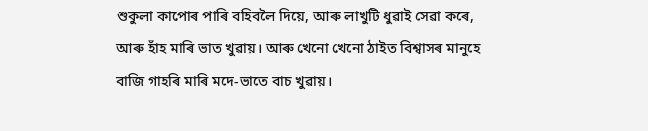শুকুলা কাপোৰ পাৰি বহিবলৈ দিয়ে, আৰু লাখুটি ধুৱাই সেৱা কৰে, আৰু হাঁহ মাৰি ভাত খুৱায়। আৰু খেনো খেনো ঠাইত বিশ্বাসৰ মানুহে বাজি গাহৰি মাৰি মদে-ভাতে বাচ খুৱায়।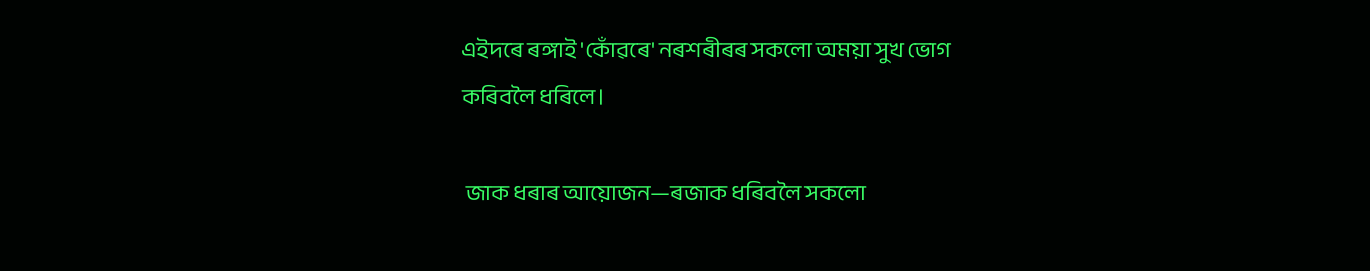এইদৰে ৰঙ্গাই 'কোঁৱৰে' নৰশৰীৰৰ সকলো অময়া সুখ ভোগ কৰিবলৈ ধৰিলে।

 জাক ধৰাৰ আয়োজন—ৰজাক ধৰিবলৈ সকলো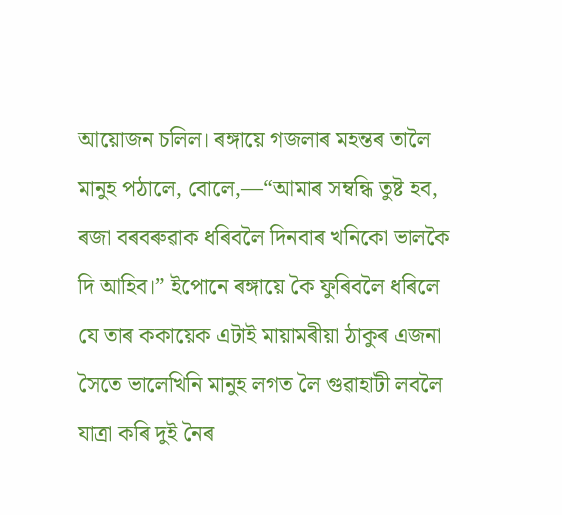আয়োজন চলিল। ৰঙ্গায়ে গজলাৰ মহন্তৰ তালৈ মানুহ পঠালে, বোলে,—“আমাৰ সম্বন্ধি তুষ্ট হব, ৰজা বৰবৰুৱাক ধৰিবলৈ দিনবাৰ খনিকো ভালকৈ দি আহিব।” ইপোনে ৰঙ্গায়ে কৈ ফুৰিবলৈ ধৰিলে যে তাৰ ককায়েক এটাই মায়ামৰীয়া ঠাকুৰ এজনা সৈতে ভালেখিনি মানুহ লগত লৈ গুৱাহাটী লবলৈ যাত্ৰা কৰি দুই নৈৰ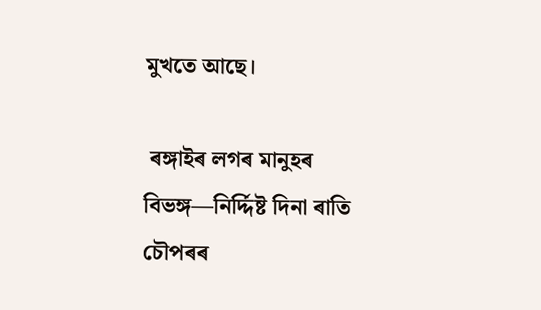মুখতে আছে।

 ৰঙ্গাইৰ লগৰ মানুহৰ বিভঙ্গ—নিৰ্দ্দিষ্ট দিনা ৰাতি চৌপৰৰ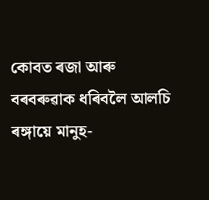কোবত ৰজা আৰু বৰবৰুৱাক ধৰিবলৈ আলচি ৰঙ্গায়ে মানুহ-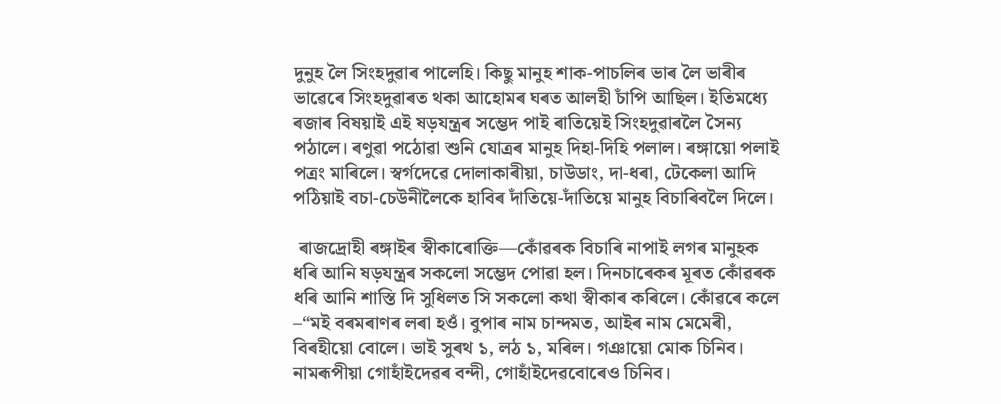দুনুহ লৈ সিংহদুৱাৰ পালেহি। কিছু মানুহ শাক-পাচলিৰ ভাৰ লৈ ভাৰীৰ ভাৱেৰে সিংহদুৱাৰত থকা আহোমৰ ঘৰত আলহী চাঁপি আছিল। ইতিমধ্যে ৰজাৰ বিষয়াই এই ষড়যন্ত্ৰৰ সম্ভেদ পাই ৰাতিয়েই সিংহদুৱাৰলৈ সৈন্য পঠালে। ৰণুৱা পঠোৱা শুনি যোত্ৰৰ মানুহ দিহা-দিহি পলাল। ৰঙ্গায়ো পলাই পত্ৰং মাৰিলে। স্বৰ্গদেৱে দোলাকাৰীয়া, চাউডাং, দা-ধৰা, টেকেলা আদি পঠিয়াই বচা-চেউনীলৈকে হাবিৰ দাঁতিয়ে-দাঁতিয়ে মানুহ বিচাৰিবলৈ দিলে।

 ৰাজদ্ৰোহী ৰঙ্গাইৰ স্বীকাৰোক্তি—কোঁৱৰক বিচাৰি নাপাই লগৰ মানুহক ধৰি আনি ষড়যন্ত্ৰৰ সকলো সম্ভেদ পোৱা হল। দিনচাৰেকৰ মূৰত কোঁৱৰক ধৰি আনি শাস্তি দি সুধিলত সি সকলো কথা স্বীকাৰ কৰিলে। কোঁৱৰে কলে –“মই বৰমৰাণৰ লৰা হওঁ। বুপাৰ নাম চান্দমত, আইৰ নাম মেমেৰী, বিৰহীয়ো বোলে। ভাই সুৰথ ১, লঠ ১, মৰিল। গঞায়ো মোক চিনিব। নামৰূপীয়া গোহাঁইদেৱৰ বন্দী, গোহাঁইদেৱবোৰেও চিনিব।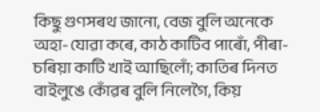কিছু গুণসৰথ জানো, বেজ বুলি অনেকে অহা-যোৱা কৰে, কাঠ কাটিব পাৰোঁ, পীৰা-চৰিয়া কাটি খাই আছিলোঁ; কাতিৰ দিনত বাইলুঙে কোঁৱৰ বুলি নিলেগৈ, কিয়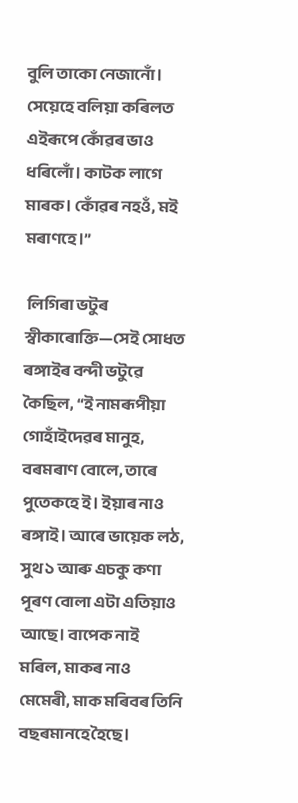বুলি তাকো নেজানোঁ। সেয়েহে বলিয়া কৰিলত এইৰূপে কোঁৱৰ ভাও ধৰিলোঁ। কাটক লাগে মাৰক। কোঁৱৰ নহওঁ, মই মৰাণহে।”

 লিগিৰা ভটুৰ স্বীকাৰোক্তি—সেই সোধত ৰঙ্গাইৰ বন্দী ভটুৱে কৈছিল, “ই নামৰূপীয়া গোহাঁইদেৱৰ মানুহ, বৰমৰাণ বোলে, তাৰে পুতেকহে ই। ইয়াৰ নাও ৰঙ্গাই। আৰে ভায়েক লঠ, সুথ ১ আৰু এচকু কণা পূৰণ বোলা এটা এতিয়াও আছে। বাপেক নাই মৰিল, মাকৰ নাও মেমেৰী, মাক মৰিবৰ তিনি বছৰমানহে হৈছে।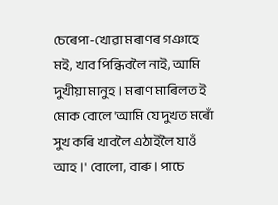চেৰেপা-খোৱা মৰাণৰ গঞাহে মই, খাব পিন্ধিবলৈ নাই, আমি দুখীয়া মানুহ। মৰাণ মাৰিলত ই মোক বোলে 'আমি যে দুখত মৰোঁ সুখ কৰি খাবলৈ এঠাইলৈ যাওঁ আহ।' বোলো, বাৰু। পাচে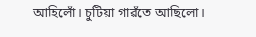আহিলোঁ। চুটিয়া গাৱঁতে আছিলো।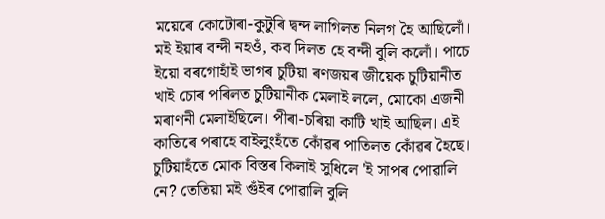ময়েৰে কোটোৰা-কুটুৰি দ্বন্দ লাগিলত নিলগ হৈ আছিলোঁ। ম‍ই ইয়াৰ বন্দী নহওঁ, কব দিলত হে বন্দী বুলি কলোঁ। পাচে ইয়ো বৰগোহাঁই ভাগৰ চুটিয়া ৰণজয়ৰ জীয়েক চুটিয়ানীত খাই চোৰ পৰিলত চুটিয়ানীক মেলাই ললে, মোকো এজনী মৰাণনী মেলাইছিলে। পীৰা-চৰিয়া কাটি খাই আছিল। এই কাতিৰে পৰাহে বাইলুংহঁতে কোঁৱৰ পাতিলত কোঁৱৰ হৈছে। চুটিয়াহঁতে মোক বিস্তৰ কিলাই সুধিলে 'ই সাপৰ পোৱালি নে? তেতিয়া ম‍ই গুঁইৰ পোৱালি বুলি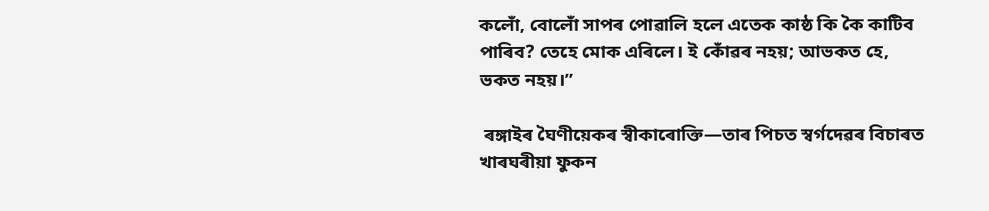কলোঁ, বোলোঁ সাপৰ পোৱালি হলে এতেক কাষ্ঠ কি কৈ কাটিব পাৰিব? তেহে মোক এৰিলে। ই কোঁৱৰ নহয়; আভকত হে, ভকত নহয়।”

 ৰঙ্গাইৰ ঘৈণীয়েকৰ স্বীকাৰোক্তি—তাৰ পিচত স্বৰ্গদেৱৰ বিচাৰত খাৰঘৰীয়া ফুকন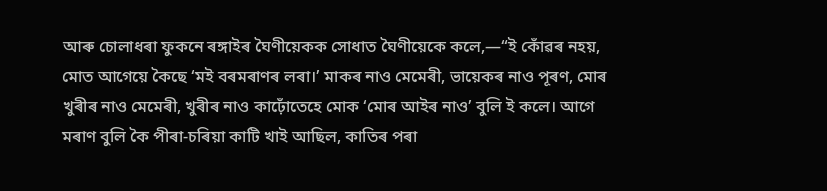আৰু চোলাধৰা ফুকনে ৰঙ্গাইৰ ঘৈণীয়েকক সোধাত ঘৈণীয়েকে কলে,—“ই কোঁৱৰ নহয়, মোত আগেয়ে কৈছে ‘মই বৰমৰাণৰ লৰা।’ মাকৰ নাও মেমেৰী, ভায়েকৰ নাও পূৰণ, মোৰ খুৰীৰ নাও মেমেৰী, খুৰীৰ নাও কাঢ়োঁতেহে মোক ‘মোৰ আইৰ নাও’ বুলি ই কলে। আগে মৰাণ বুলি কৈ পীৰা-চৰিয়া কাটি খাই আছিল, কাতিৰ পৰা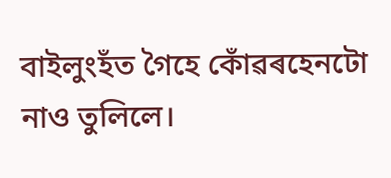বাইলুংহঁত গৈহে কোঁৱৰহেনটো নাও তুলিলে।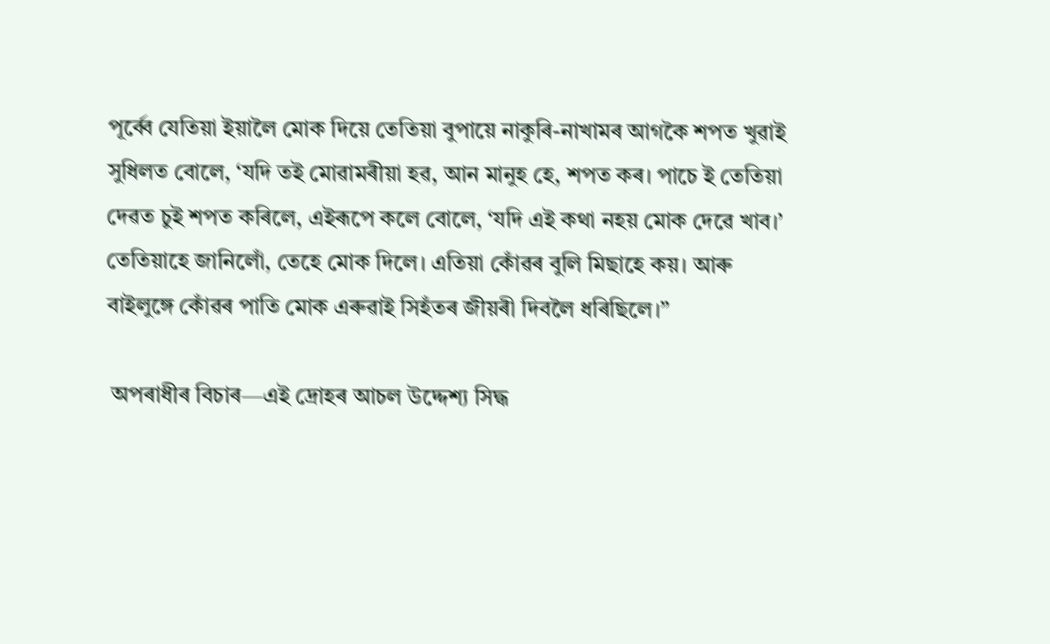পূৰ্ব্বে যেতিয়া ইয়ালৈ মোক দিয়ে তেতিয়া বুপায়ে নাকুৰি-নাখামৰ আগকৈ শপত খুৱাই সুধিলত বোলে, ‘যদি তই মোৱামৰীয়া হৱ, আন মানুহ হে, শপত কৰ। পাচে ই তেতিয়া দেৱত চুই শপত কৰিলে, এইৰূপে কলে বোলে, ‘যদি এই কথা নহয় মোক দেৱে খাব।’ তেতিয়াহে জানিলোঁ, তেহে মোক দিলে। এতিয়া কোঁৱৰ বুলি মিছাহে কয়। আৰু বাইলুঙ্গে কোঁৱৰ পাতি মোক এৰুৱাই সিহঁতৰ জীয়ৰী দিবলৈ ধৰিছিলে।”

 অপৰাধীৰ বিচাৰ—এই দ্ৰোহৰ আচল উদ্দেশ্য সিদ্ধ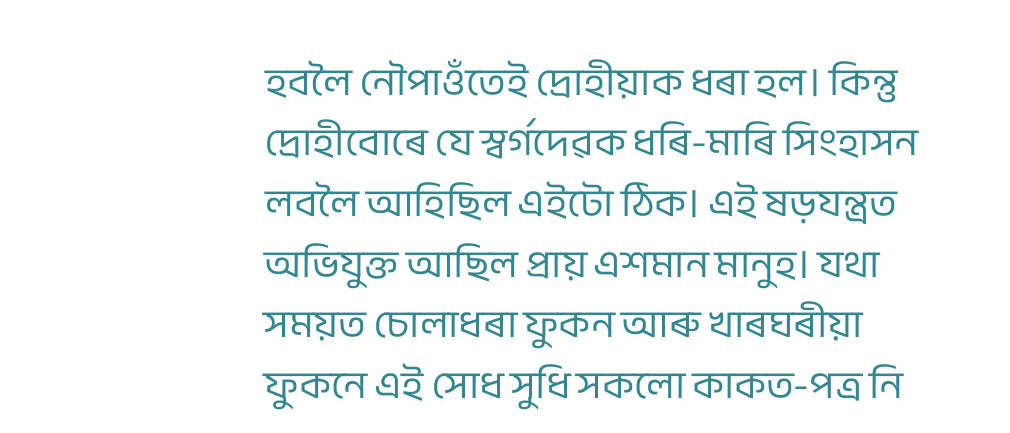হবলৈ নৌপাওঁতেই দ্ৰোহীয়াক ধৰা হল। কিন্তু দ্ৰোহীবোৰে যে স্বৰ্গদেৱক ধৰি-মাৰি সিংহাসন লবলৈ আহিছিল এইটো ঠিক। এই ষড়যন্ত্ৰত অভিযুক্ত আছিল প্ৰায় এশমান মানুহ। যথা সময়ত চোলাধৰা ফুকন আৰু খাৰঘৰীয়া ফুকনে এই সোধ সুধি সকলো কাকত-পত্ৰ নি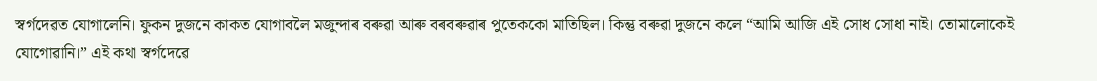স্বৰ্গদেৱত যোগালেনি। ফুকন দুজনে কাকত যোগাবলৈ মজুন্দাৰ বৰুৱা আৰু বৰবৰুৱাৰ পুতেককো মাতিছিল। কিন্তু বৰুৱা দুজনে কলে “আমি আজি এই সোধ সোধা নাই। তোমালোকেই যোগোৱানি।” এই কথা স্বৰ্গদেৱে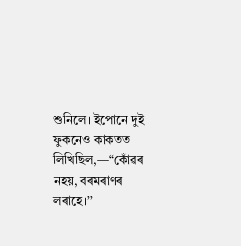শুনিলে। ইপোনে দুই ফুকনেও কাকতত লিখিছিল,—“কোঁৱৰ নহয়, বৰমৰাণৰ লৰাহে।’’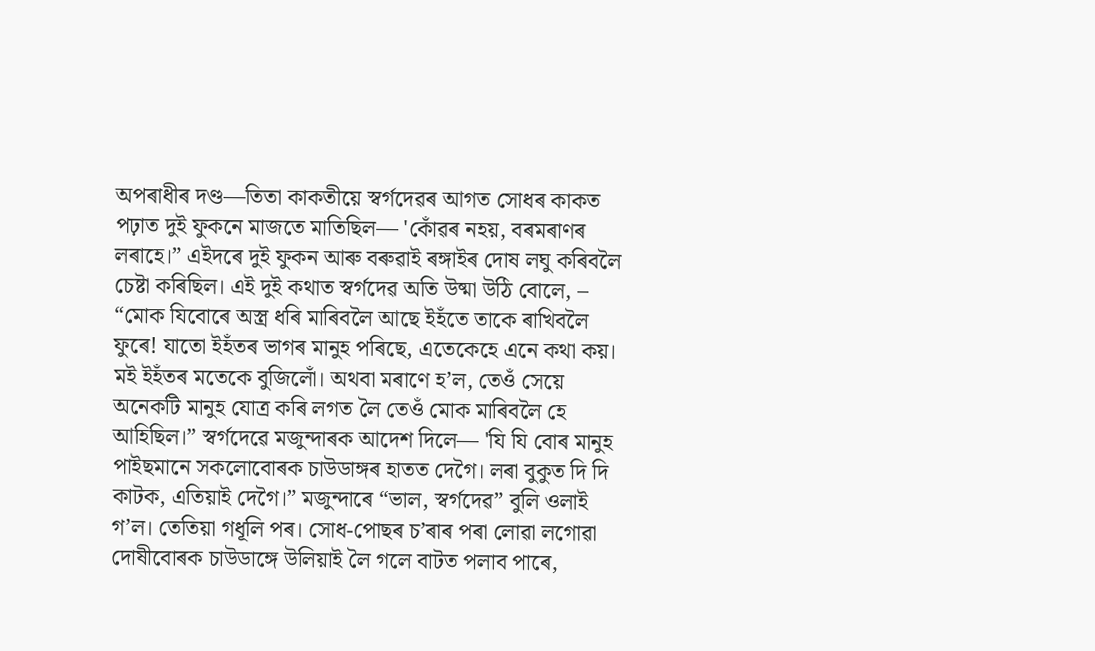অপৰাধীৰ দণ্ড—তিতা কাকতীয়ে স্বৰ্গদেৱৰ আগত সোধৰ কাকত পঢ়াত দুই ফুকনে মাজতে মাতিছিল— 'কোঁৱৰ নহয়, বৰমৰাণৰ লৰাহে।” এইদৰে দুই ফুকন আৰু বৰুৱাই ৰঙ্গাইৰ দোষ লঘু কৰিবলৈ চেষ্টা কৰিছিল। এই দুই কথাত স্বৰ্গদেৱ অতি উষ্মা উঠি বোলে, – “মোক যিবোৰে অস্ত্ৰ ধৰি মাৰিবলৈ আছে ইহঁতে তাকে ৰাখিবলৈ ফুৰে! যাতো ইহঁতৰ ভাগৰ মানুহ পৰিছে, এতেকেহে এনে কথা কয়। ম‍ই ইহঁতৰ মতেকে বুজিলোঁ। অথবা মৰাণে হ’ল, তেওঁ সেয়ে অনেকটি মানুহ যোত্ৰ কৰি লগত লৈ তেওঁ মোক মাৰিবলৈ হে আহিছিল।” স্বৰ্গদেৱে মজুন্দাৰক আদেশ দিলে— 'যি যি বোৰ মানুহ পাইছমানে সকলোবোৰক চাউডাঙ্গৰ হাতত দেগৈ। লৰা বুকুত দি দি কাটক, এতিয়াই দেগৈ।” মজুন্দাৰে “ভাল, স্বৰ্গদেৱ” বুলি ওলাই গ’ল। তেতিয়া গধূলি পৰ। সোধ-পোছৰ চ’ৰাৰ পৰা লোৱা লগোৱা দোষীবোৰক চাউডাঙ্গে উলিয়াই লৈ গলে বাটত পলাব পাৰে,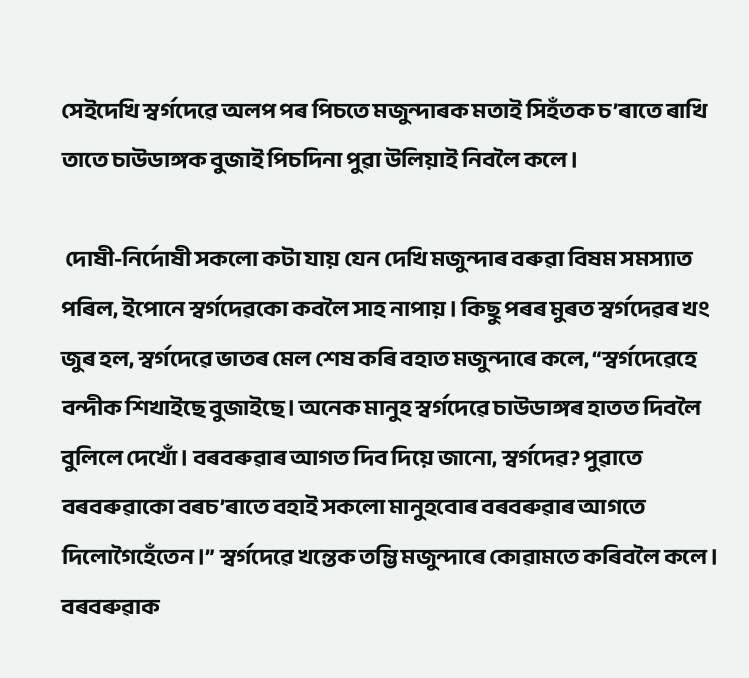সেইদেখি স্বৰ্গদেৱে অলপ পৰ পিচতে মজুন্দাৰক মতাই সিহঁতক চ’ৰাতে ৰাখি তাতে চাউডাঙ্গক বুজাই পিচদিনা পুৱা উলিয়াই নিবলৈ কলে।

 দোষী-নিৰ্দোষী সকলো কটা যায় যেন দেখি মজুন্দাৰ বৰুৱা বিষম সমস্যাত পৰিল, ইপোনে স্বৰ্গদেৱকো কবলৈ সাহ নাপায়। কিছু পৰৰ মুৰত স্বৰ্গদেৱৰ খং জুৰ হল, স্বৰ্গদেৱে ভাতৰ মেল শেষ কৰি বহাত মজুন্দাৰে কলে, “স্বৰ্গদেৱেহে বন্দীক শিখাইছে বুজাইছে। অনেক মানুহ স্বৰ্গদেৱে চাউডাঙ্গৰ হাতত দিবলৈ বুলিলে দেখোঁ। বৰবৰুৱাৰ আগত দিব দিয়ে জানো, স্বৰ্গদেৱ? পুৱাতে বৰবৰুৱাকো বৰচ’ৰাতে বহাই সকলো মানুহবোৰ বৰবৰুৱাৰ আগতে দিলোগৈহেঁতেন।” স্বৰ্গদেৱে খন্তেক তম্ভি মজুন্দাৰে কোৱামতে কৰিবলৈ কলে। বৰবৰুৱাক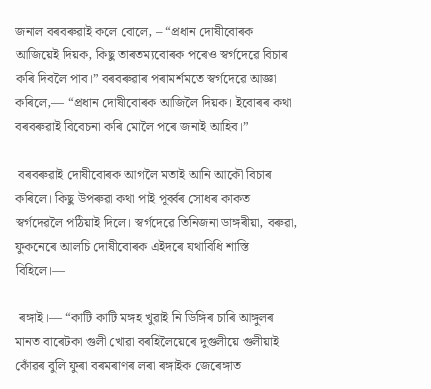জনাল বৰবৰুৱাই কলে বোলে, – “প্ৰধান দোষীবোৰক আজিয়েই দিয়ক, কিছু তাৰতম্যবোৰক পৰেও স্বৰ্গদেৱে বিচাৰ কৰি দিবলৈ পাব।” বৰবৰুৱাৰ পৰামৰ্শমতে স্বৰ্গদেৱে আজ্ঞা কৰিলে,— “প্ৰধান দোষীবোৰক আজিলৈ দিয়ক। ইবোৰৰ কথা বৰবৰুৱাই বিবেচনা কৰি মোলৈ পৰে জনাই আহিব।”

 বৰবৰুৱাই দোষীবোৰক আগলৈ মতাই আনি আকৌ বিচাৰ কৰিলে। কিছু উপৰুৱা কথা পাই পূৰ্ব্বৰ সোধৰ কাকত স্বৰ্গদেৱলৈ পঠিয়াই দিলে। স্বৰ্গদেৱে তিনিজনা ডাঙ্গৰীয়া, বৰুৱা, ফুকনেৰে আলচি দোষীবোৰক এইদৰে যথাবিধি শাস্তি বিহিলে।—

 ৰঙ্গাই।— “কাটি কাটি মঙ্গহ খুৱাই নি ডিঙ্গিৰ চাৰি আঙ্গুলৰ মানত বাৰেটকা গুলী খোৱা বৰহিলৈয়েৰে দুগুলীয়ে গুলীয়াই কোঁৱৰ বুলি ফুৰা বৰমৰাণৰ লৰা ৰঙ্গাইক জেৰেঙ্গাত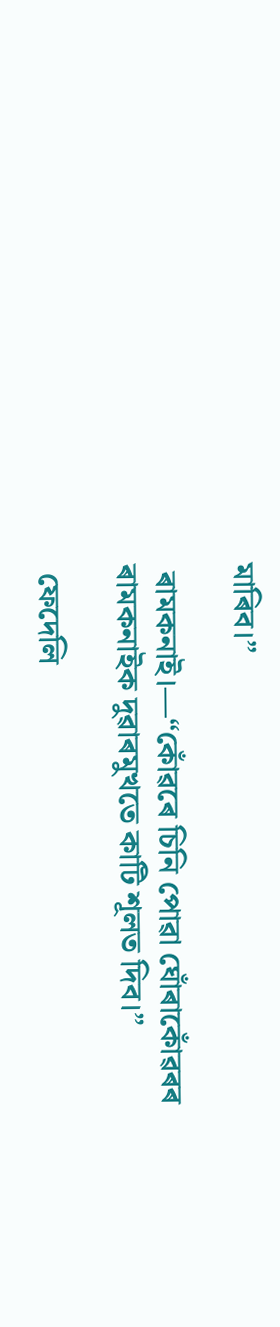মাৰিব।”

 ৰামকনাই।—“কোঁৱৰে চিনি পোৱা ঘোঁৰাকোঁৱৰৰ ৰামকনাইক দুৱাৰমুখতে কাটি শূলত দিব।”

 ফেদেলি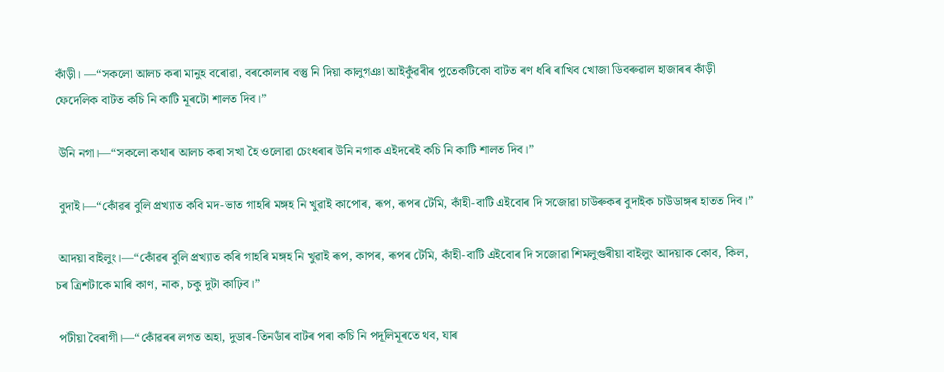কাঁড়ী। —“সকলো আলচ কৰা মানুহ বৰোৱা, বৰকোলাৰ বস্তু নি দিয়া কালুগঞা আইকুঁৱৰীৰ পুতেকটিকো বাটত ৰণ ধৰি ৰাখিব খোজা ডিবৰুৱাল হাজাৰৰ কাঁড়ী ফেদেলিক বাটত কচি নি কাটি মূৰটো শালত দিব।”

 উনি নগা।—“সকলো কথাৰ আলচ কৰা সখা হৈ ওলোৱা চেংধৰাৰ উনি নগাক এইদৰেই কচি নি কাটি শালত দিব।”

 বুদাই।—“কোঁৱৰ বুলি প্ৰখ্যাত কবি মদ-ভাত গাহৰি মঙ্গহ নি খুৱাই কাপোৰ, ৰূপ, ৰূপৰ টেমি, কাঁহী-বাটি এইবোৰ দি সজোৱা চাউৰুকৰ বুদাইক চাউডাঙ্গৰ হাতত দিব।”

 আদয়া বাইলুং।—“কোঁৱৰ বুলি প্ৰখ্যাত কৰি গাহৰি মঙ্গহ নি খুৱাই ৰূপ, কাপৰ, ৰূপৰ টেমি, কাঁহী-বাটি এইবোৰ দি সজোৱা শিমলুগুৰীয়া বাইলুং আদয়াক কোব, কিল, চৰ ত্ৰিশটাকে মাৰি কাণ, নাক, চকু দুটা কাঢ়িব।”

 পটীয়া বৈৰাগী।—“কোঁৱৰৰ লগত অহা, দুডাৰ-তিনডাঁৰ বাটৰ পৰা কচি নি পদূলিমূৰতে থব, যাৰ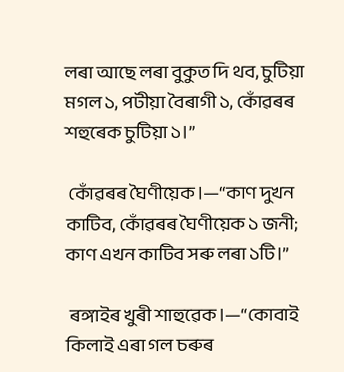লৰা আছে লৰা বুকুত দি থব, চুটিয়া মগল ১, পটীয়া বৈৰাগী ১, কোঁৱৰৰ শহুৰেক চুটিয়া ১।”

 কোঁৱৰৰ ঘৈণীয়েক।—“কাণ দুখন কাটিব, কোঁৱৰৰ ঘৈণীয়েক ১ জনী; কাণ এখন কাটিব সৰু লৰা ১টি।”

 ৰঙ্গাইৰ খুৰী শাহুৱেক।—“কোবাই কিলাই এৰা গল চৰুৰ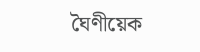ঘৈণীয়েক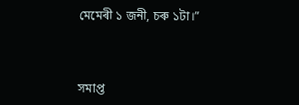মেমেৰী ১ জনী, চৰু ১টা।”



সমাপ্ত